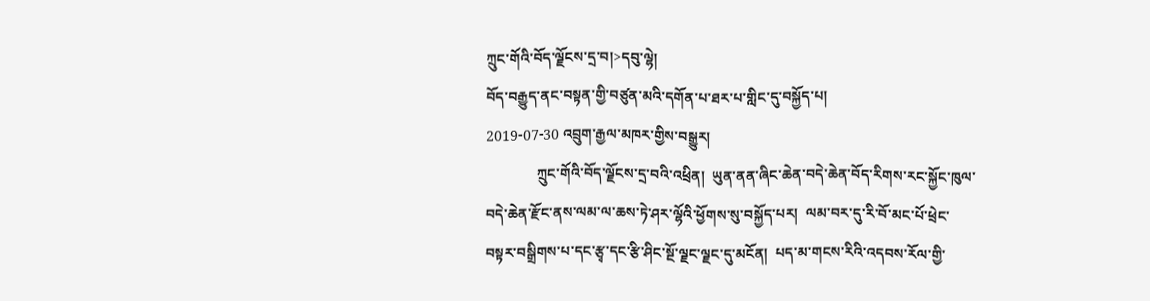ཀྲུང་གོའི་བོད་ལྗོངས་དྲ་བ།>དབུ་ལྷེ།
བོད་བརྒྱུད་ནང་བསྟན་གྱི་བཙུན་མའི་དགོན་པ་ཐར་པ་གླིང་དུ་བསྐྱོད་པ།
2019-07-30 འབྲུག་རྒྱལ་མཁར་གྱིས་བསྒྱུར།
              ཀྲུང་གོའི་བོད་ལྗོངས་དྲ་བའི་འཕྲིན།  ཡུན་ནན་ཞིང་ཆེན་བདེ་ཆེན་བོད་རིགས་རང་སྐྱོང་ཁུལ་བདེ་ཆེན་རྫོང་ནས་ལམ་ལ་ཆས་ཏེ་ཤར་ལྷོའི་ཕྱོགས་སུ་བསྐྱོད་པར།  ལམ་བར་དུ་རི་བོ་མང་པོ་ཕྲེང་བསྟར་བསྒྲིགས་པ་དང་རྩྭ་དང་རྩི་ཤིང་སྔོ་ལྗང་ལྗང་དུ་མངོན།  པད་མ་གངས་རིའི་འདབས་རོལ་གྱི་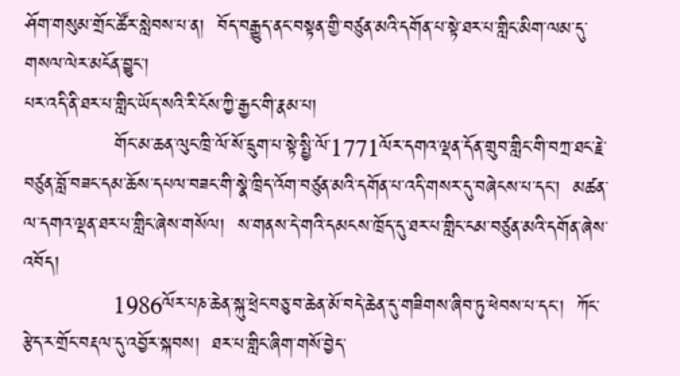ཤོག་གསུམ་གྲོང་ཚོར་སླེབས་པ་ན།  བོད་བརྒྱུད་ནང་བསྟན་གྱི་བཙུན་མའི་དགོན་པ་སྟེ་ཐར་པ་གླིང་མིག་ལམ་དུ་གསལ་ལེར་མངོན་བྱུང་།
པར་འདི་ནི་ཐར་པ་གླིང་ཡོད་སའི་རི་ངོས་ཀྱི་རྒྱང་གི་རྣམ་པ།
              གོང་མ་ཆན་ལུང་ཁྲི་ལོ་སོ་དྲུག་པ་སྟེ་སྤྱི་ལོ་1771ལོར་དགའ་ལྡན་དོན་གྲུབ་གླིང་གི་བཀྲ་ཐང་རྗེ་བཙུན་བློ་བཟང་དམ་ཆོས་དཔལ་བཟང་གི་སྣེ་ཁྲིད་འོག་བཙུན་མའི་དགོན་པ་འདི་གསར་དུ་བཞེངས་པ་དང་།  མཚན་ལ་དགའ་ལྡན་ཐར་པ་གླིང་ཞེས་གསོལ།  ས་གནས་དེ་གའི་དམངས་ཁྲོད་དུ་ཐར་པ་གླིང་ངམ་བཙུན་མའི་དགོན་ཞེས་འབོད།
              1986ལོར་པཎ་ཆེན་སྐུ་ཕྲེང་བཅུ་བ་ཆེན་མོ་བདེ་ཆེན་དུ་གཟིགས་ཞིབ་ཏུ་ཕེབས་པ་དང་།  ཀོང་རྩེད་ར་གྲོང་བརྡལ་དུ་འབྱོར་སྐབས།  ཐར་པ་གླིང་ཞིག་གསོ་བྱེད་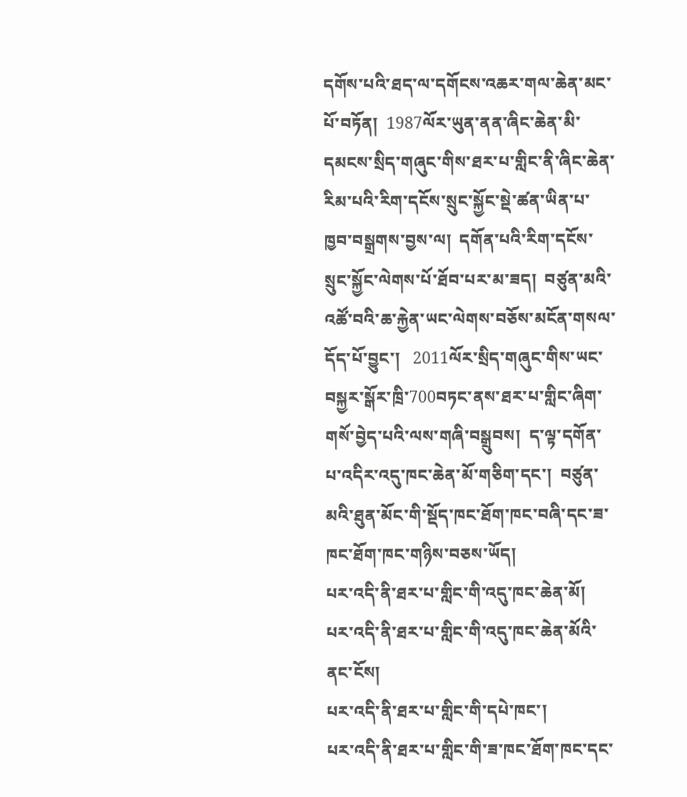དགོས་པའི་ཐད་ལ་དགོངས་འཆར་གལ་ཆེན་མང་པོ་བཏོན།  1987ལོར་ཡུན་ནན་ཞིང་ཆེན་མི་དམངས་སྲིད་གཞུང་གིས་ཐར་པ་གླིང་ནི་ཞིང་ཆེན་རིམ་པའི་རིག་དངོས་སྲུང་སྐྱོང་སྡེ་ཚན་ཡིན་པ་ཁྱབ་བསྒྲགས་བྱས་ལ།  དགོན་པའི་རིག་དངོས་སྲུང་སྐྱོང་ལེགས་པོ་ཐོབ་པར་མ་ཟད།  བཙུན་མའི་འཚོ་བའི་ཆ་རྐྱེན་ཡང་ལེགས་བཅོས་མངོན་གསལ་དོད་པོ་བྱུང་།   2011ལོར་སྲིད་གཞུང་གིས་ཡང་བསྐྱར་སྒོར་ཁྲི་700བཏང་ནས་ཐར་པ་གླིང་ཞིག་གསོ་བྱེད་པའི་ལས་གཞི་བསྒྲུབས།  ད་ལྟ་དགོན་པ་འདིར་འདུ་ཁང་ཆེན་མོ་གཅིག་དང་།  བཙུན་མའི་ཐུན་མོང་གི་སྡོད་ཁང་ཐོག་ཁང་བཞི་དང་ཟ་ཁང་ཐོག་ཁང་གཉིས་བཅས་ཡོད།
པར་འདི་ནི་ཐར་པ་གླིང་གི་འདུ་ཁང་ཆེན་མོ།
པར་འདི་ནི་ཐར་པ་གླིང་གི་འདུ་ཁང་ཆེན་མོའི་ནང་ངོས།
པར་འདི་ནི་ཐར་པ་གླིང་གི་དཔེ་ཁང་།
པར་འདི་ནི་ཐར་པ་གླིང་གི་ཟ་ཁང་ཐོག་ཁང་དང་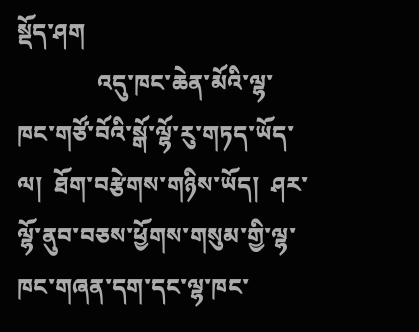སྡོད་ཤག
              འདུ་ཁང་ཆེན་མོའི་ལྷ་ཁང་གཙོ་བོའི་སྒོ་ལྷོ་རུ་གཏད་ཡོད་ལ།  ཐོག་བརྩེགས་གཉིས་ཡོད།  ཤར་ལྷོ་ནུབ་བཅས་ཕྱོགས་གསུམ་གྱི་ལྷ་ཁང་གཞན་དག་དང་ལྷ་ཁང་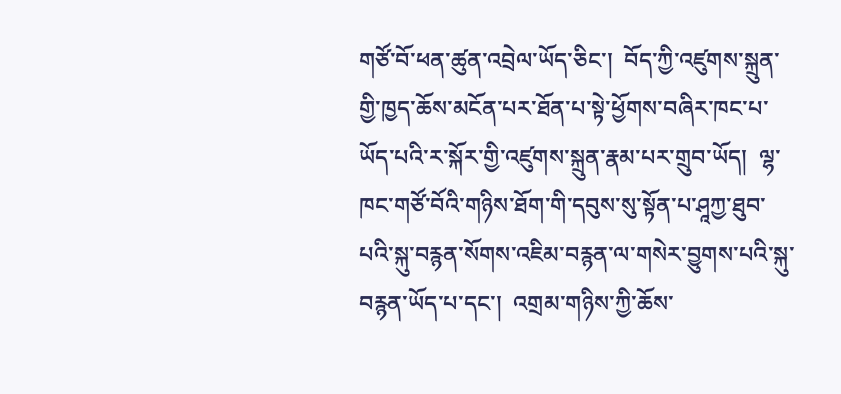གཙོ་བོ་ཕན་ཚུན་འབྲེལ་ཡོད་ཅིང་།  བོད་ཀྱི་འཛུགས་སྐྲུན་གྱི་ཁྱད་ཆོས་མངོན་པར་ཐོན་པ་སྟེ་ཕྱོགས་བཞིར་ཁང་པ་ཡོད་པའི་ར་སྐོར་གྱི་འཛུགས་སྐྲུན་རྣམ་པར་གྲུབ་ཡོད།  ལྷ་ཁང་གཙོ་བོའི་གཉིས་ཐོག་གི་དབུས་སུ་སྟོན་པ་ཤཱཀྱ་ཐུབ་པའི་སྐུ་བརྙན་སོགས་འཇིམ་བརྙན་ལ་གསེར་བྱུགས་པའི་སྐུ་བརྙན་ཡོད་པ་དང་།  འགྲམ་གཉིས་ཀྱི་ཆོས་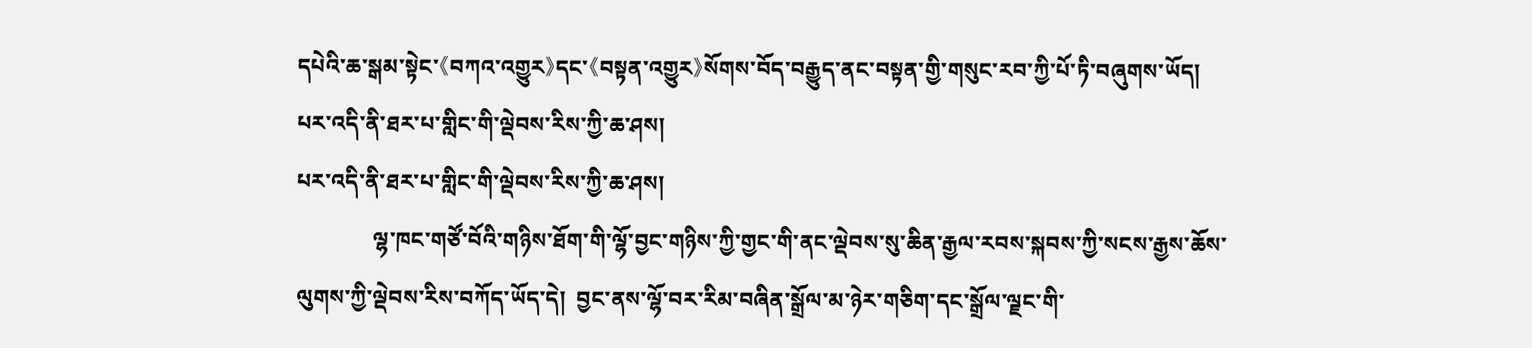དཔེའི་ཆ་སྒམ་སྟེང་《བཀའ་འགྱུར》དང་《བསྟན་འགྱུར》སོགས་བོད་བརྒྱུད་ནང་བསྟན་གྱི་གསུང་རབ་ཀྱི་པོ་ཏི་བཞུགས་ཡོད།
པར་འདི་ནི་ཐར་པ་གླིང་གི་ལྡེབས་རིས་ཀྱི་ཆ་ཤས།
པར་འདི་ནི་ཐར་པ་གླིང་གི་ལྡེབས་རིས་ཀྱི་ཆ་ཤས།
              ལྷ་ཁང་གཙོ་བོའི་གཉིས་ཐོག་གི་ལྷོ་བྱང་གཉིས་ཀྱི་གྱང་གི་ནང་ལྡེབས་སུ་ཆིན་རྒྱལ་རབས་སྐབས་ཀྱི་སངས་རྒྱས་ཆོས་ལུགས་ཀྱི་ལྡེབས་རིས་བཀོད་ཡོད་དེ།  བྱང་ནས་ལྷོ་བར་རིམ་བཞིན་སྒྲོལ་མ་ཉེར་གཅིག་དང་སྒྲོལ་ལྗང་གི་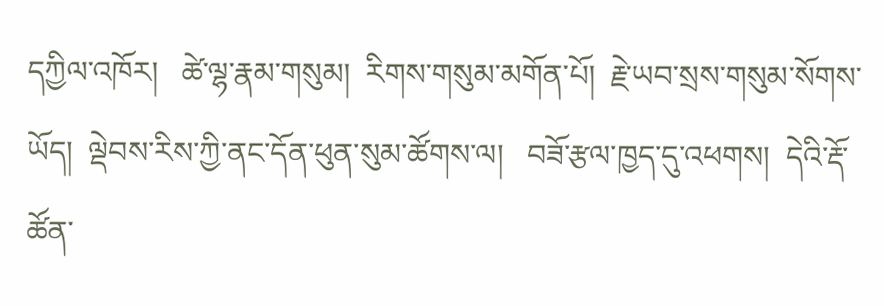དཀྱིལ་འཁོར།   ཚེ་ལྷ་རྣམ་གསུམ།  རིགས་གསུམ་མགོན་པོ།  རྗེ་ཡབ་སྲས་གསུམ་སོགས་ཡོད།  ལྡེབས་རིས་ཀྱི་ནང་དོན་ཕུན་སུམ་ཚོགས་ལ།   བཟོ་རྩལ་ཁྱད་དུ་འཕགས།  དེའི་རྡོ་ཚོན་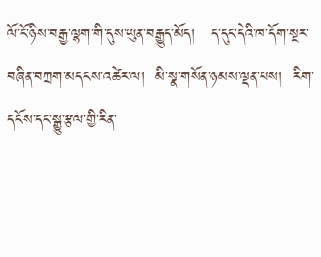ལོ་ངོ་ཉིས་བརྒྱ་ལྷག་གི་དུས་ཡུན་བརྒྱུད་མོད།   ད་དུང་དེའི་ཁ་དོག་སྔར་བཞིན་བཀྲག་མདངས་འཚེར་ལ།  མི་སྣ་གསོན་ཉམས་ལྡན་པས།  རིག་དངོས་དང་སྒྱུ་རྩལ་གྱི་རིན་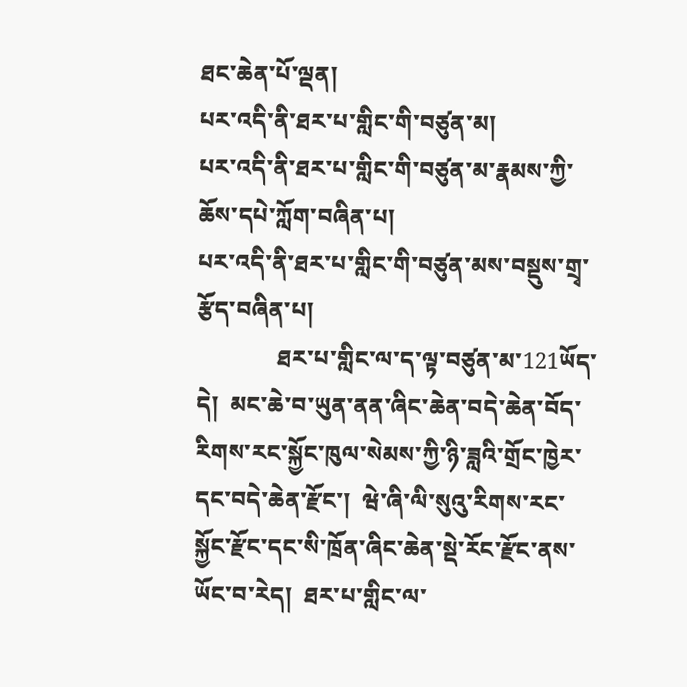ཐང་ཆེན་པོ་ལྡན།
པར་འདི་ནི་ཐར་པ་གླིང་གི་བཙུན་མ།
པར་འདི་ནི་ཐར་པ་གླིང་གི་བཙུན་མ་རྣམས་ཀྱི་ཆོས་དཔེ་ཀློག་བཞིན་པ།
པར་འདི་ནི་ཐར་པ་གླིང་གི་བཙུན་མས་བསྡུས་གྲྭ་རྩོད་བཞིན་པ།
              ཐར་པ་གླིང་ལ་ད་ལྟ་བཙུན་མ་121ཡོད་དེ།  མང་ཆེ་བ་ཡུན་ནན་ཞིང་ཆེན་བདེ་ཆེན་བོད་རིགས་རང་སྐྱོང་ཁུལ་སེམས་ཀྱི་ཉི་ཟླའི་གྲོང་ཁྱེར་དང་བདེ་ཆེན་རྫོང་།  ཝེ་ཞི་ལི་སུའུ་རིགས་རང་སྐྱོང་རྫོང་དང་སི་ཁྲོན་ཞིང་ཆེན་སྡེ་རོང་རྫོང་ནས་ཡོང་བ་རེད།  ཐར་པ་གླིང་ལ་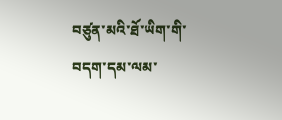བཙུན་མའི་ཐོ་ཡིག་གི་བདག་དམ་ལམ་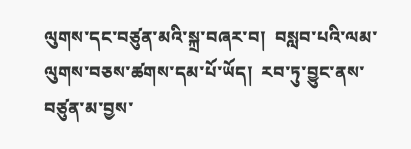ལུགས་དང་བཙུན་མའི་སྐྲ་བཞར་བ།  བསླབ་པའི་ལམ་ལུགས་བཅས་ཚགས་དམ་པོ་ཡོད།  རབ་ཏུ་བྱུང་ནས་བཙུན་མ་བྱས་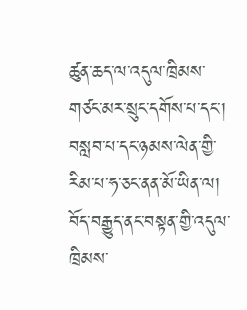ཚུན་ཆད་ལ་འདུལ་ཁྲིམས་གཙང་མར་སྲུང་དགོས་པ་དང་།  བསླབ་པ་དང་ཉམས་ལེན་གྱི་རིམ་པ་ཧ་ཅང་ནན་མོ་ཡིན་ལ།  བོད་བརྒྱུད་ནང་བསྟན་གྱི་འདུལ་ཁྲིམས་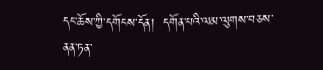དང་ཆོས་ཀྱི་དགོངས་དོན།  དགོན་པའི་ལམ་ལུགས་བཅས་ནན་ཏན་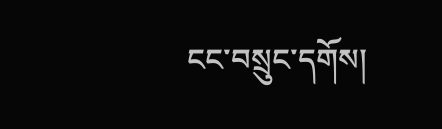ངང་བསྲུང་དགོས།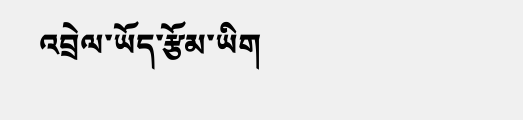འབྲེལ་ཡོད་རྩོམ་ཡིག